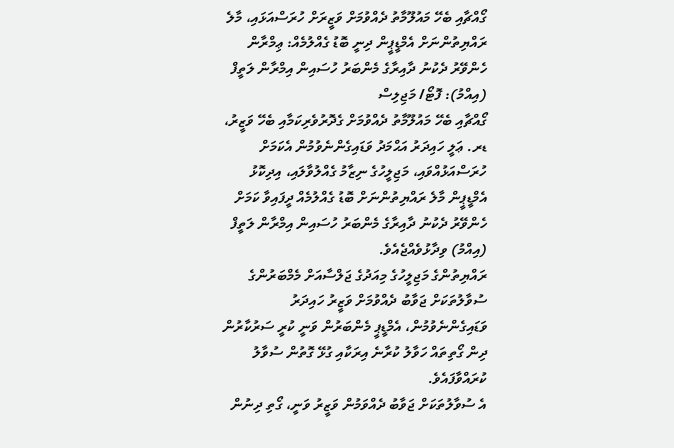ގޯއްޗާއި ބެހޭ މައުލޫމާތު ދެއްވުމަށް ވަޒީރަށް ހުރަސްއަޅައި، މާލެ ރައްޔިތުންނަށް އެމްޑީޕީން ދިނީ ބޮޑު ގެއްލުމެއް: ޢިމްރާން
ހެންވޭރު ދެކުނު ދާއިރާގެ މެންބަރު ހުސައިން އިމްރާން ލަތީފް (އިއްމު): ފޮޓޯ/ މަޖިލިސް
ގޯއްޗާއި ބެހޭ މައުލޫމާތު ދެއްވުމަށް ގެދޮރުވެރިކަމާއި ބެހޭ ވަޒީރު، ޑރ. ޢަލީ ހައިދަރު އަޙްމަދު ވަޑައިގެންނެވުމުން އެކަމަށް ހުރަސްއަޅުއްވައި، މަޖިލީހުގެ ނިޒާމު ގެއްލުވާލައި، އިދިކޮޅު އެމްޑީޕީން މާލެ ރައްޔިތުންނަށް ބޮޑު ގެއްލުމެއް ދީފައިވާ ކަމަށް ހެންވޭރު ދެކުނު ދާއިރާގެ މެންބަރު ހުސައިން އިމްރާން ލަތީފް (އިއްމު) ވިދާޅުވެއްޖެއެވެ.
ރައްޔިތުންގެ މަޖިލީހުގެ މިއަދުގެ ޖަލްސާއަށް މެމްބަރުންގެ ސުވާލުތަކަށް ޖަވާބު ދެއްވުމަށް ވަޒީރު ހައިދަރު ވަޑައިގެންނެވުމުން، އެމްޑީޕީ މެންބަރުން ވަނީ ކުރީ ސަރުކާރުން ދިން ގޯތިތައް ހަވާލު ކުރާނެ އިރަކާއި ގުޅޭ ގޮތުން ސުވާލު ކުރައްވާފައެވެ.
އެ ސުވާލުތަކަށް ޖަވާބު ދެއްވަމުން ވަޒީރު ވަނީ، ގޯތި ދިނުން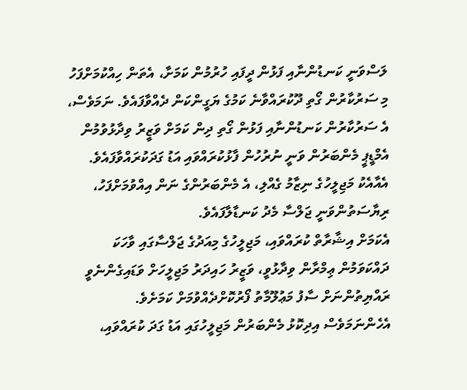ލަސްވަނީ ކަނޑުންނާއި ފަޅުން ދީފައި ހުރުމުން ކަމަށާ، އެތަން ހިއްކުމަށްފަހު މި ސަރުކާރުން ގޯތި ދޫކުރައްވާނެ ކަމުގެ ޔަގީންކަން ދެއްވާފައެވެ. ނަމަވެސް، އެ ސަރުކާރުން ކަނޑުންނާއި ފަޅުން ގޯތި ދިން ކަމަށް ވަޒީރު ވިދާޅުވުމުން އެމްޑީޕީ މެންބަރުން ވަނީ ނުރުހުން ފާޅުކުރައްވައި އަޑު ގަދަކުރައްވާފައެވެ.
އެއާއެކު މަޖިލީހުގެ ނިޒާމު ގެއްލި، އެ މެންބަރުންގެ ނަން އިއްވުމަށްފަހު، ރިޔާސަތުންވަނީ ޖަލްސާ މެދު ކަނޑާލާފައެވެ.
އެކަމަށް އިޝާރާތް ކުރައްވައި، މަޖިލީހުގެ މިއަދުގެ ޖަލްސާގައި ވާހަކަ ދައްކަވަމުން ޢިމްރާން ވިދާޅުވީ، ވަޒީރު ހައިދަރު މަޖިލީހަށް ވަޑައިގެންނެވީ ރައްޔިތުންނަށް ސާފު މަޢުލޫމާތު ފޯރުކޮށްދެއްވުމަށް ކަމަށެވެ.
އެހެންނަމަވެސް އިދިކޮޅު މެންބަރުން މަޖިލީހުގައި އަޑު ގަދަ ކުރައްވައި،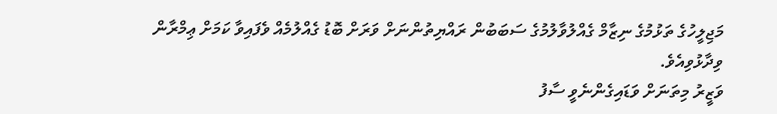މަޖިލީހުގެ ތަޅުމުގެ ނިޒާމް ގެއްލުވާލުމުގެ ސަބަބުން ރައްޔިތުންނަށް ވަރަށް ބޮޑު ގެއްލުމެއް ވެފައިވާ ކަމަށް ޢިމްރާން ވިދާޅުވިއެވެ.
ވަޒީރު މިތަނަށް ވަޑައިގެންނެވީ ސާފު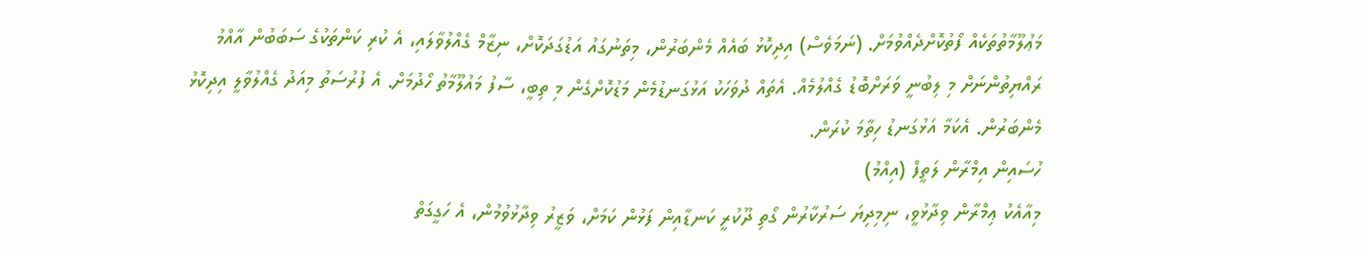މަޢުލޫމާތުތަކެއް ފޯތުކޮށްދެއްވުމަށް. (ނަމަވެސް) އިދިކޮޅު ބައެއް މެންބަރުން، މިތަނުގައު އަޑުގަދަކޮށް، ނިޒާމް ގެއްލުވާލައި، އެ ކުރި ކަންތަކުގެ ސަބަބުން އާއްމު ރައްޔިތުންނަށް މި ލިބުނީ ވަރަށްބޮޑު ގެއްލުމެއް. އެތައް ދުވަހަކު އަޅުގަނޑުމެން މަޑުކޮށްގެން މި ތިބީ، ސާފު މައުލޫމާތު ހޯދުމަށް. އެ ފުރުސަތު މިއަދު ގެއްލުވާލީ އިދިކޮޅު މެންބަރުން. އެކަމާ އަޅުގަނޑު ހިތާމަ ކުރަން.
ހުސައިން އިމްރާން ލަތީފް (އިއްމު)
މިއާއެކު ޢިމްރާން ވިދާޅުވީ، ނިމިދިޔަ ސަރުކާރުން ގޯތި ދޫކުރީ ކަނޑާއިން ފަޅުން ކަމަށް، ވަޒީރު ވިދާޅުވުމުން، އެ ހަގީގަތް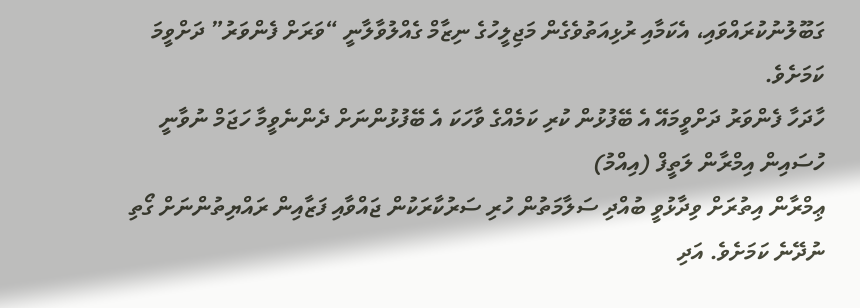ގަބޫލުނުކުރައްވައި، އެކަމާއި ރުޅިއަތުވެގެން މަޖިލީހުގެ ނިޒާމް ގެއްލުވާލާނީ “ވަރަށް ފެންވަރު” ދަށްވީމަ ކަމަށެވެ.
ހާދަހާ ފެންވަރު ދަށްވީމައޭ އެ ބޭފުޅުން ކުރި ކަމެއްގެ ވާހަކަ އެ ބޭފުޅުންނަށް ދެންނެވީމާ ހަޖަމް ނުވާނީ
ހުސައިން އިމްރާން ލަތީފް (އިއްމު)
ޢިމްރާން އިތުރަށް ވިދާޅުވީ ބުއްދި ސަލާމަތުން ހުރި ސަރުކާރަކުން ޖައްވާއި ފަޒާއިން ރައްޔިތުންނަށް ގޯތި ނުދޭނެ ކަމަށެވެ. އަދި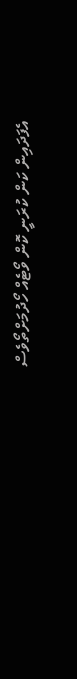އެފަދައިން ކަން ކުރަނީ ކޮން ވޯޓެއް ހޯދުމަށްތޯވެސް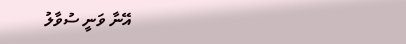އޭނާ ވަނީ ސުވާލު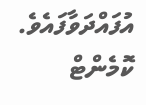އުފައްދަވާފައެވެ.
ކޮމެންޓް